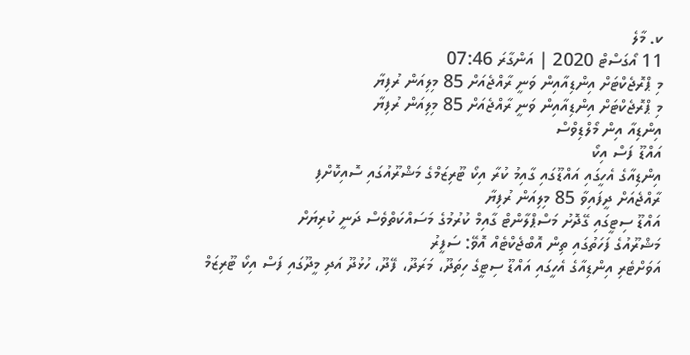ކ. މާލެ
11 އޯގަސްޓް 2020 | އަންގާރަ 07:46
މި ޕްރޮޖެކްޓަށް އިންޑިއާއިން ވަނީ ރާއްޖެއަށް 85 މިލިއަން ރުފިޔާ
މި ޕްރޮޖެކްޓަށް އިންޑިއާއިން ވަނީ ރާއްޖެއަށް 85 މިލިއަން ރުފިޔާ
އިންޑިއާ އިން މޯލްޑިވްސް
އައްޑޫ ފަސް އިކޯ
އިންޑިއާގެ އެހީގައި އައްޑޫގައި ގާއިމު ކުރާ އިކޯ ޓޫރިޒަމްގެ މަޝްރޫއުގައި ސޮއިކޮށްފި
ރާއްޖެއަށް ދީފައިވާ 85 މިލިއަން ރުފިޔާ
އައްޑޫ ސިޓީގައި ގޭދޮށު މަސްޕްލާންޓް ގާއިމް ކުރުމުގެ މަސައްކަތްވެސް ދަނީ ކުރިޔަށް
މަޝްރޫއުގެ ފަހަތުގައި ތިން އޮބްޖެކްޓެއް އޮވޭ: ސަފީރު
އަވަށްޓެރި އިންޑިއާގެ އެހީގައި އައްޑޫ ސިޓީގެ ހިތަދޫ، މަރަދޫ، ފޭދޫ، ހުޅުދޫ އަދި މީދޫގައި ފަސް އިކޯ ޓޫރިޒަމް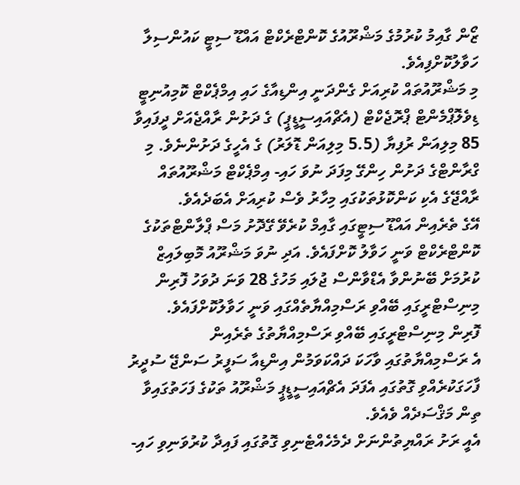ޒޯން ގާއިމު ކުރުމުގެ މަޝްރޫއުގެ ކޮންޓްރެކްޓް އައްޑޫ ސިޓީ ކައުންސިލާ ހަވާލުކޮށްފިއެވެ.
މި މަޝްރޫއުތައް ކުރިއަށް ގެންދަނީ އިންޑިއާގެ ހައި އިމްޕެކްޓް ކޮމިއުނިޓީ ޑިވެލޮޕްމެންޓް ޕްރޮޖެކްޓް (އެޗްއައިސީޑީޕީ) ގެ ދަށުން ރާއްޖެއަށް ދީފައިވާ 85 މިލިއަން ރުފިޔާ (5.5 މިލިއަން ޑޮލަރު) ގެ އެހީގެ ދަށުންނެވެ. މި ގްރާންޓްގެ ދަށުން ހިންގޭ މިފަދަ ނުވަ ހައި- އިމްޕެކްޓް މަޝްރޫއުތައް ރާއްޖޭގެ އެކި ކަންކޮޅުތަކުގައި މިހާރު ވެސް ކުރިއަށް އެބަދެއެވެ.
އޭގެ ތެރެއިން އައްޑޫ ސިޓީގައި ގާއިމް ކުރެވޭ ގޭދޮށު މަސް ޕްލާންޓްތަކުގެ ކޮންޓްރެކްޓް ވަނީ ހަވާލު ކޮށްފައެވެ. އަދި ނުވަ މަޝްރޫއު މޮބިލައިޒް ކުރުމަށް ބޭނުންވާ އެޑްވާންސް ޖުލައި މަހުގެ 28 ވަނަ ދުވަހު ފޮރިން މިނިސްޓްރީގައި ބޭއްވި ރަސްމިއްޔާތެއްގައި ވަނީ ހަވާލުކޮށްފައެވެ.
ފޮރިން މިނިސްޓްރީގައި ބޭއްވި ރަސްމިއްޔާތުގެ ތެރެއިން
އެ ރަސްމިއްޔާތުގައި ވާހަކަ ދައްކަވަމުން އިންޑިއާ ސަފީރު ސަންޖޭ ސުދީރު ފާހަގަކުރެއްވި ގޮތުގައި އެފަދަ އެޗްއައިސީޑީޕީ މަޝްރޫއު ތަކުގެ ފަހަތުގައިވާ ތިން މަޤްސަދެއް ވެއެވެ.
އެއީ ރަށު ރައްޔިތުންނަށް ދެމެހެއްޓެނިވި ގޮތުގައި ފައިދާ ކުރުވަނިވި ހައި-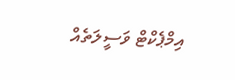އިމްޕެކްޓް ވަސީލަތެއް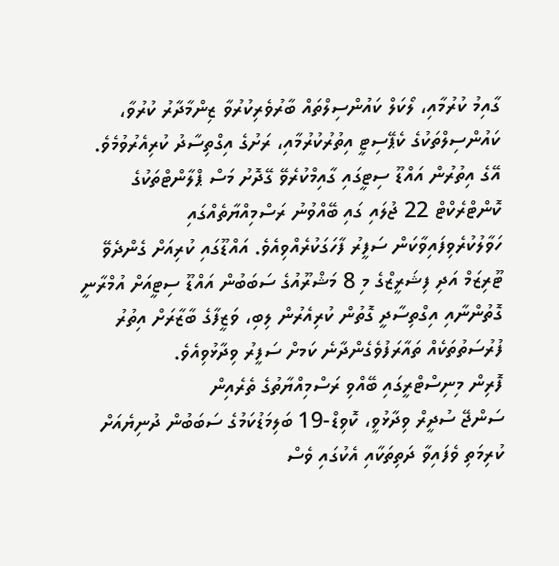ގާއިމު ކުރުމާއި، ލޯކަލް ކައުންސިލްތައް ބާރުވެރިކުރުވާ ޒިންމާދާރު ކުރުވާ، ކައުންސިލްތަކުގެ ކެޕޭސިޓީ އިތުރުކުރުމާއި، ރަށުގެ އިގްތިސާދު ކުރިއެރުވުމެވެ.
އޭގެ އިތުރުން އައްޑޫ ސިޓީގައި ގާއިމްކުރެވޭ ގޭދޮށު މަސް ޕްލާންޓްތަކުގެ ކޮންޓްރެކްޓް 22 ޖުލައި ގައި ބޭއްވުނު ރަސްމިއްޔާތެއްގައި ހަވާލުކުރެވިފައިވާކަން ސަފީރު ފާހަގަކުރެއްވިއެވެ. އައްޑޫގައި ކުރިއަށް ގެންދެވޭ ޓޫރިޒަމް އަދި ފިޝަރީޒްގެ މި 8 މަޝްރޫއުގެ ސަބަބުން އައްޑޫ ސިޓީއަށް އުމްރާނީ ގޮތުންނާއި އިގްތިސާދީ ގޮތުން ކުރިއެރުން ލިބި، ވަޒީފާގެ ބާޒާރަށް އިތުރު ފުރުސަތުތަކެއް ތައާރަފުވެގެންދާނެ ކަމށް ސަފީރު ވިދާޅުވިއެވެ.
ފޮރިން މިނިސްޓްރީގައި ބޭއްވި ރަސްމިއްޔާތުގެ ތެރެއިން
ސަންޖޭ ސުދީރް ވިދާޅުވީ، ކޮވިޑް-19 ބަލިމަޑުކަމުގެ ސަބަބުން ދުނިޔެއަށް ކުރިމަތި ވެފައިވާ ދަތިތަކާއި އެކުގައި ވެސް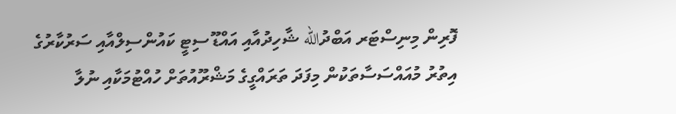ފޮރިން މިނިސްޓަރ އަބްދުالله ޝާހިދުއާއި އައްޑޫ ސިޓީ ކައުންސިލްއާއި ސަރުކާރުގެ އިތުރު މުއައްސަސާތަކުން މިފަދަ ތަރައްގީގެ މަޝްރޫއުތަށް ހުއްޓުމަކާއި ނުލާ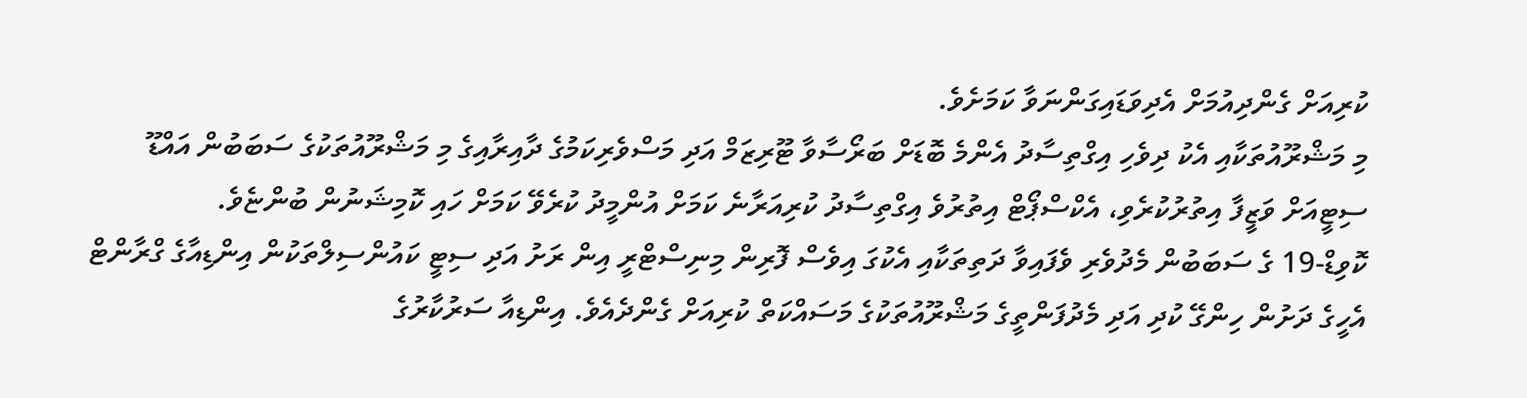ކުރިއަށް ގެންދިއުމަށް އެދިވަޑައިގަންނަވާ ކަމަށެވެ.
މި މަޝްރޫއުތަކާއި އެކު ދިވެހި އިގްތިސާދު އެންމެ ބޮޑަށް ބަރޯސާވާ ޓޫރިޒަމް އަދި މަސްވެރިކަމުގެ ދާއިރާއިގެ މި މަޝްރޫއުތަކުގެ ސަބަބުން އައްޑޫ ސިޓީއަށް ވަޒީފާ އިތުރުކުރެވި، އެކްސްޕޯޓް އިތުރުވެ އިގްތިސާދު ކުރިއަރާނެ ކަމަށް އުންމީދު ކުރެވޭ ކަމަށް ހައި ކޮމިޝަނުން ބުންޏެވެ.
ކޮވިޑް-19 ގެ ސަބަބުން މެދުވެރި ވެފައިވާ ދަތިތަކާއި އެކުގަ އިވެސް ފޮރިން މިނިސްޓްރީ އިން ރަށު އަދި ސިޓީ ކައުންސިލްތަކުން އިންޑިއާގެ ގްރާންޓް އެހީގެ ދަށުން ހިންގޭ ކުދި އަދި މެދުފަންތީގެ މަޝްރޫއުތަކުގެ މަސައްކަތް ކުރިއަށް ގެންދެއެވެ. އިންޑިއާ ސަރުކާރުގެ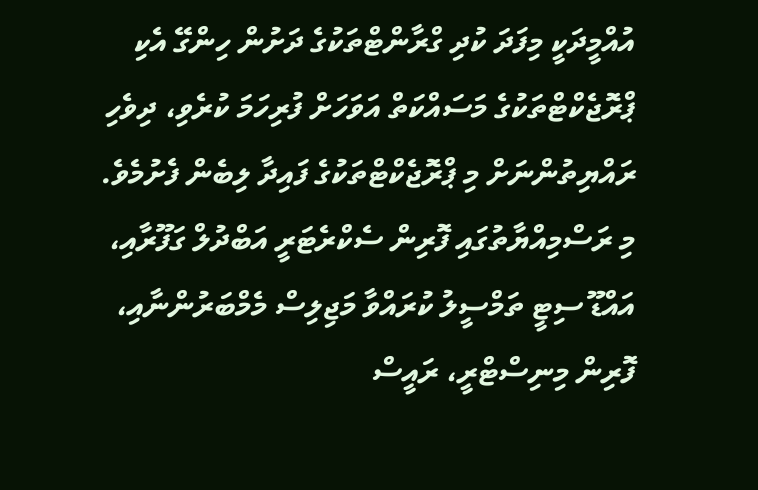އުއްމީދަކީ މިފަދަ ކުދި ގްރާންޓްތަކުގެ ދަށުން ހިންގޭ އެކި ޕްރޮޖެކްޓްތަކުގެ މަސައްކަތް އަވަހަށް ފުރިހަމަ ކުރެވި، ދިވެހި ރައްޔިތުންނަށް މި ޕްރޮޖެކްޓްތަކުގެ ފައިދާ ލިބެން ފެށުމެވެ.
މި ރަސްމިއްޔާތުގައި ފޮރިން ސެކްރެޓަރީ އަބްދުލް ގަފޫރާއި، އައްޑޫ ސިޓީ ތަމްސީލު ކުރައްވާ މަޖިލިސް މެމްބަރުންނާއި، ފޮރިން މިނިސްޓްރީ، ރައީސް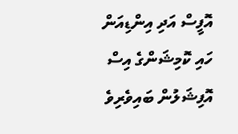އޮފީސް އަދި އިންޑިއަން ހައި ކޮމިޝަންގެ އިސް އޮފިޝަލުން ބައިވެރިވެ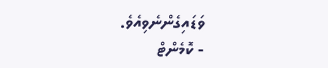ވަޑައިގެންނެވިއެވެ.
- ކޮމެންޓް